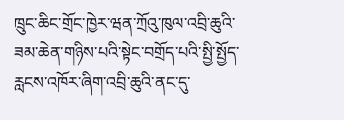ཁྲུང་ཆིང་གྲོང་ཁྱེར་ཝན་ཀྲོའུ་ཁུལ་འབྲི་ཆུའི་ཟམ་ཆེན་གཉིས་པའི་སྟེང་བགྲོད་པའི་སྤྱི་སྤྱོད་རླངས་འཁོར་ཞིག་འབྲི་ཆུའི་ནང་དུ་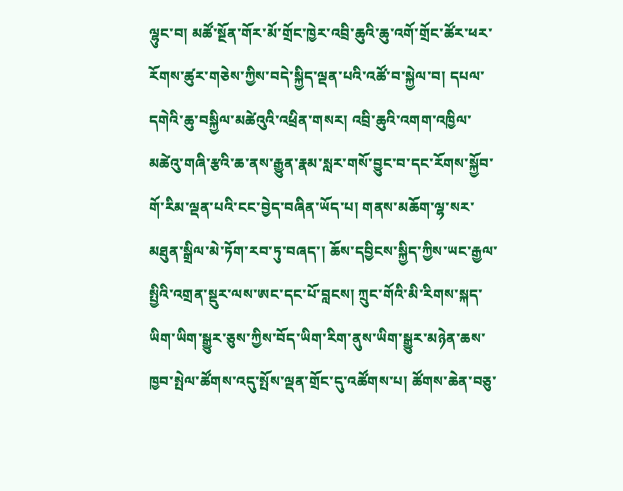ལྷུང་བ། མཚོ་སྔོན་གོར་མོ་གྲོང་ཁྱེར་འབྲི་ཆུའི་ཆུ་འགོ་གྲོང་ཚོར་ཕར་རོགས་ཚུར་གཅེས་ཀྱིས་བདེ་སྐྱིད་ལྡན་པའི་འཚོ་བ་སྐྱེལ་བ། དཔལ་དགེའི་ཆུ་བསྐྱིལ་མཚེའུའི་འཕྲིན་གསར། འབྲི་ཆུའི་འགག་འཁྱིལ་མཚེའུ་གཞི་རྩའི་ཆ་ནས་རྒྱུན་རྣམ་སླར་གསོ་བྱུང་བ་དང་རོགས་སྐྱོབ་གོ་རིམ་ལྡན་པའི་ངང་བྱེད་བཞིན་ཡོད་པ། གནས་མཆོག་ལྷ་སར་མཐུན་སྒྲིལ་མེ་ཏོག་རབ་ཏུ་བཞད་། ཆོས་དབྱིངས་སྐྱིད་ཀྱིས་ཡང་རྒྱལ་སྤྱིའི་འགྲན་སྡུར་ལས་ཨང་དང་པོ་བླངས། ཀྲུང་གོའི་མི་རིགས་སྐད་ཡིག་ཡིག་སྒྱུར་ཅུས་ཀྱིས་བོད་ཡིག་རིག་ནུས་ཡིག་སྒྱུར་མཉེན་ཆས་ཁྱབ་སྤེལ་ཚོགས་འདུ་སྤོས་ལྡན་གྲོང་དུ་འཚོགས་པ། ཚོགས་ཆེན་བཅུ་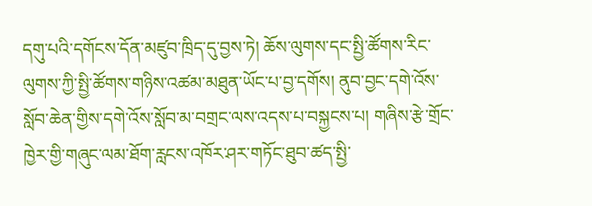དགུ་པའི་དགོངས་དོན་མཛུབ་ཁྲིད་དུ་བྱས་ཏེ། ཆོས་ལུགས་དང་སྤྱི་ཚོགས་རིང་ལུགས་ཀྱི་སྤྱི་ཚོགས་གཉིས་འཚམ་མཐུན་ཡོང་པ་བྱ་དགོས། ནུབ་བྱང་དགེ་འོས་སློབ་ཆེན་གྱིས་དགེ་འོས་སློབ་མ་བགྲང་ལས་འདས་པ་བསྐྱངས་པ། གཞིས་རྩེ་གྲོང་ཁྱེར་གྱི་གཞུང་ལམ་ཐོག་རླངས་འཁོར་ཤར་གཏོང་ཐུབ་ཚད་སྤྱི་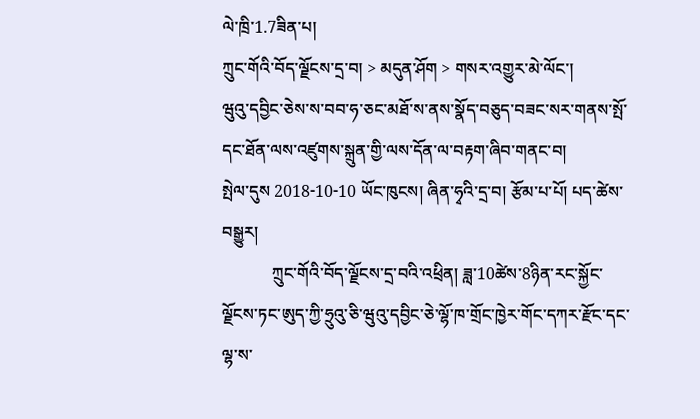ལེ་ཁྲི་1.7ཟིན་པ།
ཀྲུང་གོའི་བོད་ལྗོངས་དྲ་བ། > མདུན་ཤོག > གསར་འགྱུར་མེ་ལོང་།
ཝུའུ་དབྱིང་ཅེས་ས་བབ་ཧ་ཅང་མཐོ་ས་ནས་སྣོད་བཅུད་བཟང་སར་གནས་སྤོ་དང་ཐོན་ལས་འཛུགས་སྐྲུན་གྱི་ལས་དོན་ལ་བརྟག་ཞིབ་གནང་བ།
སྤེལ་དུས 2018-10-10 ཡོང་ཁུངས། ཞིན་ཧྭའི་དྲ་བ། རྩོམ་པ་པོ། པད་ཚེས་བསྒྱུར།
            ཀྲུང་གོའི་བོད་ལྗོངས་དྲ་བའི་འཕྲིན། ཟླ་10ཚེས་8ཉིན་རང་སྐྱོང་ལྗོངས་ཏང་ཨུད་ཀྱི་ཧྲུའུ་ཅི་ཝུའུ་དབྱིང་ཅེ་ལྷོ་ཁ་གྲོང་ཁྱེར་གོང་དཀར་རྫོང་དང་ལྷ་ས་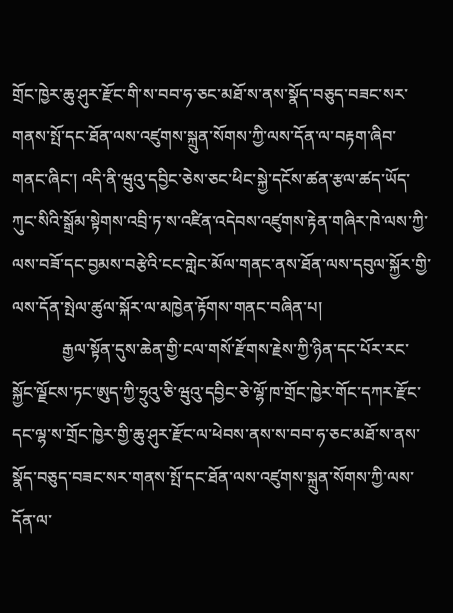གྲོང་ཁྱེར་ཆུ་ཤུར་རྫོང་གི་ས་བབ་ཧ་ཅང་མཐོ་ས་ནས་སྣོད་བཅུད་བཟང་སར་གནས་སྤོ་དང་ཐོན་ལས་འཛུགས་སྐྲུན་སོགས་ཀྱི་ལས་དོན་ལ་བརྟག་ཞིབ་གནང་ཞིང་། འདི་ནི་ཝུའུ་དབྱིང་ཅེས་ཅང་ཕིང་སྐྱེ་དངོས་ཚན་རྩལ་ཚད་ཡོད་ཀུང་སིའི་སྒྲོམ་སྟེགས་འབྲི་ཏ་ས་འཛིན་འདེབས་འཛུགས་རྟེན་གཞིར་ཁེ་ལས་ཀྱི་ལས་བཟོ་དང་བྱམས་བརྩེའི་ངང་གླེང་མོལ་གནང་ནས་ཐོན་ལས་དབུལ་སྐྱོར་གྱི་ལས་དོན་སྤེལ་ཚུལ་སྐོར་ལ་མཁྱེན་རྟོགས་གནང་བཞིན་པ།
            རྒྱལ་སྟོན་དུས་ཆེན་གྱི་ངལ་གསོ་རྫོགས་རྗེས་ཀྱི་ཉིན་དང་པོར་རང་སྐྱོང་ལྗོངས་ཏང་ཨུད་ཀྱི་ཧྲུའུ་ཅི་ཝུའུ་དབྱིང་ཅེ་ལྷོ་ཁ་གྲོང་ཁྱེར་གོང་དཀར་རྫོང་དང་ལྷ་ས་གྲོང་ཁྱེར་གྱི་ཆུ་ཤུར་རྫོང་ལ་ཕེབས་ནས་ས་བབ་ཧ་ཅང་མཐོ་ས་ནས་སྣོད་བཅུད་བཟང་སར་གནས་སྤོ་དང་ཐོན་ལས་འཛུགས་སྐྲུན་སོགས་ཀྱི་ལས་དོན་ལ་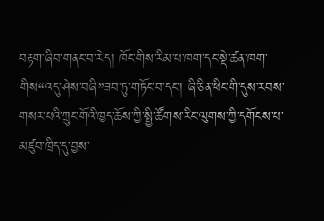བརྟག་ཞིབ་གནང་བ་རེད། ཁོང་གིས་རིམ་པ་ཁག་དང་སྡེ་ཚན་ཁག་གིས“འདུ་ཤེས་བཞི”ཟབ་ཏུ་གཏོང་བ་དང་། ཞི་ཅིན་ཕིང་གི་དུས་རབས་གསར་པའི་ཀྲུང་གོའི་ཁྱད་ཆོས་ཀྱི་སྤྱི་ཚོགས་རིང་ལུགས་ཀྱི་དགོངས་པ་མཛུབ་ཁྲིད་དུ་བྱས་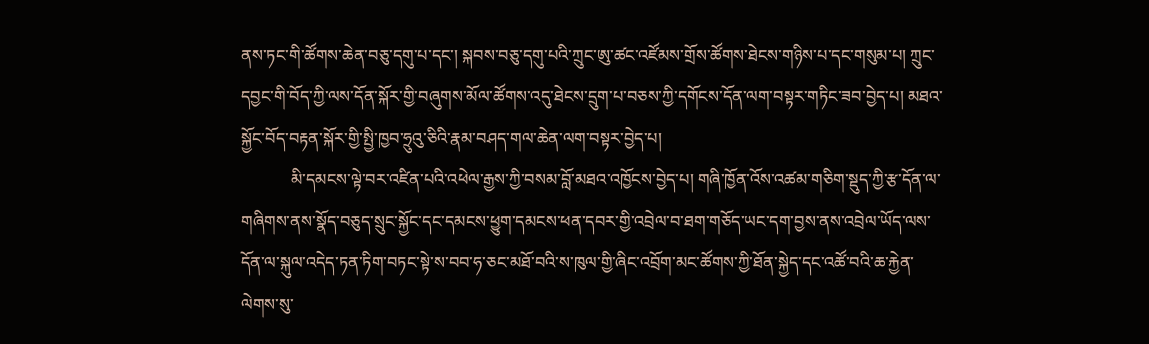ནས་ཏང་གི་ཚོགས་ཆེན་བཅུ་དགུ་པ་དང་། སྐབས་བཅུ་དགུ་པའི་ཀྲུང་ཨུ་ཚང་འཛོམས་གྲོས་ཚོགས་ཐེངས་གཉིས་པ་དང་གསུམ་པ། ཀྲུང་དབྱང་གི་བོད་ཀྱི་ལས་དོན་སྐོར་གྱི་བཞུགས་མོལ་ཚོགས་འདུ་ཐེངས་དྲུག་པ་བཅས་ཀྱི་དགོངས་དོན་ལག་བསྟར་གཏིང་ཟབ་བྱེད་པ། མཐའ་སྐྱོང་བོད་བརྟན་སྐོར་གྱི་སྤྱི་ཁྱབ་ཧྲུའུ་ཅིའི་རྣམ་བཤད་གལ་ཆེན་ལག་བསྟར་བྱེད་པ།
            མི་དམངས་ལྟེ་བར་འཛིན་པའི་འཕེལ་རྒྱས་ཀྱི་བསམ་བློ་མཐའ་འཁྱོངས་བྱེད་པ། གཞི་ཁྱོན་འོས་འཚམ་གཅིག་སྡུད་ཀྱི་རྩ་དོན་ལ་གཞིགས་ནས་སྣོད་བཅུད་སྲུང་སྐྱོང་དང་དམངས་ཕྱུག་དམངས་ཕན་དབར་གྱི་འབྲེལ་བ་ཐག་གཅོད་ཡང་དག་བྱས་ནས་འབྲེལ་ཡོད་ལས་དོན་ལ་སྐུལ་འདེད་ཏན་ཏིག་བཏང་སྟེ་ས་བབ་ཧ་ཅང་མཐོ་བའི་ས་ཁུལ་གྱི་ཞིང་འབྲོག་མང་ཚོགས་ཀྱི་ཐོན་སྐྱེད་དང་འཚོ་བའི་ཆ་རྐྱེན་ལེགས་སུ་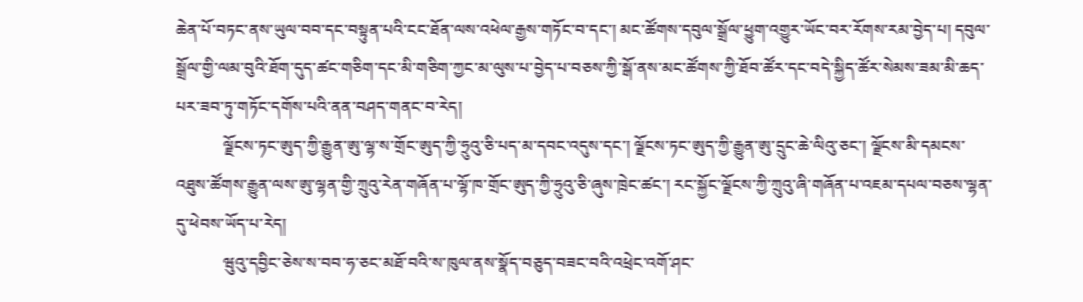ཆེན་པོ་བཏང་ནས་ཡུལ་བབ་དང་བསྟུན་པའི་ངང་ཐོན་ལས་འཕེལ་རྒྱས་གཏོང་བ་དང་། མང་ཚོགས་དབུལ་སྒྲོལ་ཕྱུག་འགྱུར་ཡོང་བར་རོགས་རམ་བྱེད་པ། དབུལ་སྒྲོལ་གྱི་ལམ་བུའི་ཐོག་དུད་ཚང་གཅིག་དང་མི་གཅིག་ཀྱང་མ་ལུས་པ་བྱེད་པ་བཅས་ཀྱི་སྒོ་ནས་མང་ཚོགས་ཀྱི་ཐོབ་ཚོར་དང་བདེ་སྐྱིད་ཚོར་སེམས་ཟམ་མི་ཆད་པར་ཟབ་ཏུ་གཏོང་དགོས་པའི་ནན་བཤད་གནང་བ་རེད།
            ལྗོངས་ཏང་ཨུད་ཀྱི་རྒྱུན་ཨུ་ལྷ་ས་གྲོང་ཨུད་ཀྱི་ཧྲུའུ་ཅི་པད་མ་དབང་འདུས་དང་། ལྗོངས་ཏང་ཨུད་ཀྱི་རྒྱུན་ཨུ་དྲུང་ཆེ་ལིའུ་ཅང་། ལྗོངས་མི་དམངས་འཐུས་ཚོགས་རྒྱུན་ལས་ཨུ་ལྷན་གྱི་ཀྲུའུ་རེན་གཞོན་པ་ལྷོ་ཁ་གྲོང་ཨུད་ཀྱི་ཧྲུའུ་ཅི་ཞུས་ཁྲེང་ཚང་། རང་སྐྱོང་ལྗོངས་ཀྱི་ཀྲུའུ་ཞི་གཞོན་པ་འཇམ་དཔལ་བཅས་ལྷན་དུ་ཕེབས་ཡོད་པ་རེད།
            ཝུའུ་དབྱིང་ཅེས་ས་བབ་ཧ་ཅང་མཐོ་བའི་ས་ཁུལ་ནས་སྣོད་བཅུད་བཟང་བའི་འཕྲེང་འགོ་ཤང་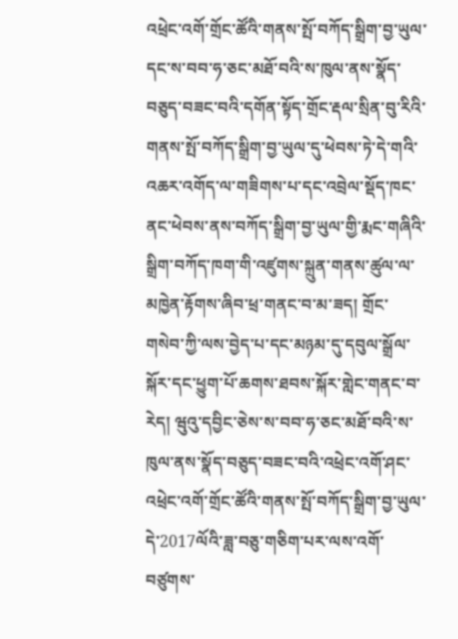འཕྲེང་འགོ་གྲོང་ཚོའི་གནས་སྤོ་བཀོད་སྒྲིག་བྱ་ཡུལ་དང་ས་བབ་ཧ་ཅང་མཐོ་བའི་ས་ཁུལ་ནས་སྣོད་བཅུད་བཟང་བའི་དགོན་སྟོད་གྲོང་རྡལ་སྲིན་བུ་རིའི་གནས་སྤོ་བཀོད་སྒྲིག་བྱ་ཡུལ་དུ་ཕེབས་ཏེ་དེ་གའི་འཆར་འགོད་ལ་གཟིགས་པ་དང་འབྲེལ་སྡོད་ཁང་ནང་ཕེབས་ནས་བཀོད་སྒྲིག་བྱ་ཡུལ་གྱི་རྨང་གཞིའི་སྒྲིག་བཀོད་ཁག་གི་འཛུགས་སྐྲུན་གནས་ཚུལ་ལ་མཁྱེན་རྟོགས་ཞིབ་ཕྲ་གནང་བ་མ་ཟད། གྲོང་གསེབ་ཀྱི་ལས་བྱེད་པ་དང་མཉམ་དུ་དབུལ་སྒྲོལ་སྐོར་དང་ཕྱུག་པོ་ཆགས་ཐབས་སྐོར་གླེང་གནང་བ་རེད། ཝུའུ་དབྱིང་ཅེས་ས་བབ་ཧ་ཅང་མཐོ་བའི་ས་ཁུལ་ནས་སྣོད་བཅུད་བཟང་བའི་འཕྲེང་འགོ་ཤང་འཕྲེང་འགོ་གྲོང་ཚོའི་གནས་སྤོ་བཀོད་སྒྲིག་བྱ་ཡུལ་དེ་2017ལོའི་ཟླ་བཅུ་གཅིག་པར་ལས་འགོ་བཙུགས་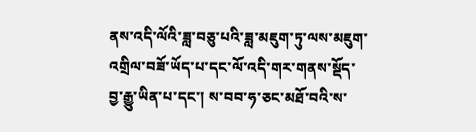ནས་འདི་ལོའི་ཟླ་བཅུ་པའི་ཟླ་མཇུག་ཏུ་ལས་མཇུག་འགྲིལ་བཟོ་ཡོད་པ་དང་ལོ་འདི་གར་གནས་སྡོད་བྱ་རྒྱུ་ཡིན་པ་དང་། ས་བབ་ཧ་ཅང་མཐོ་བའི་ས་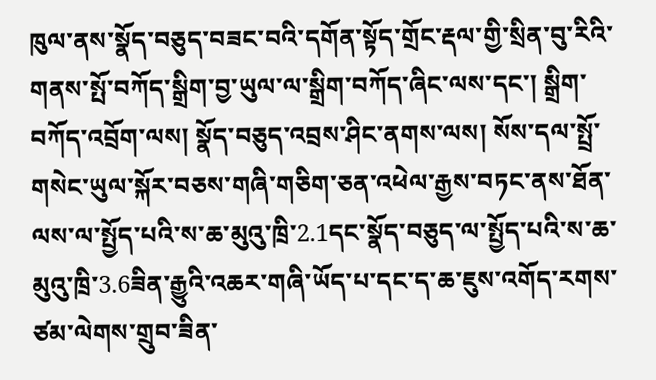ཁུལ་ནས་སྣོད་བཅུད་བཟང་བའི་དགོན་སྟོད་གྲོང་རྡལ་གྱི་སྲིན་བུ་རིའི་གནས་སྤོ་བཀོད་སྒྲིག་བྱ་ཡུལ་ལ་སྒྲིག་བཀོད་ཞིང་ལས་དང་། སྒྲིག་བཀོད་འབྲོག་ལས། སྣོད་བཅུད་འབྲས་ཤིང་ནགས་ལས། སོས་དལ་སྤྲོ་གསེང་ཡུལ་སྐོར་བཅས་གཞི་གཅིག་ཅན་འཕེལ་རྒྱས་བཏང་ནས་ཐོན་ལས་ལ་སྤྱོད་པའི་ས་ཆ་མུའུ་ཁྲི་2.1དང་སྣོད་བཅུད་ལ་སྤྱོད་པའི་ས་ཆ་མུའུ་ཁྲི་3.6ཟིན་རྒྱུའི་འཆར་གཞི་ཡོད་པ་དང་ད་ཆ་ཇུས་འགོད་རགས་ཙམ་ལེགས་གྲུབ་ཟིན་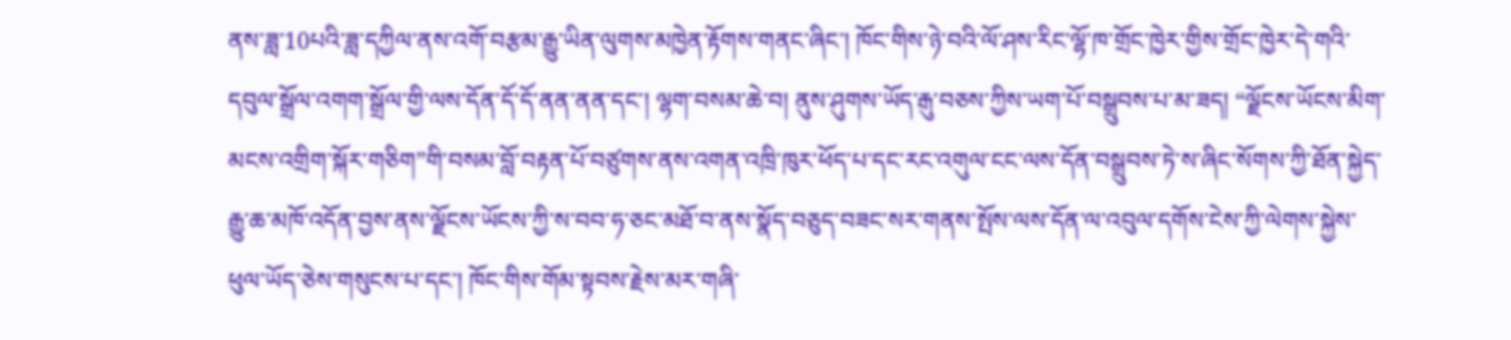ནས་ཟླ་10པའི་ཟླ་དཀྱིལ་ནས་འགོ་བརྩམ་རྒྱུ་ཡིན་ལུགས་མཁྱེན་རྟོགས་གནང་ཞིང་། ཁོང་གིས་ཉེ་བའི་ལོ་ཤས་རིང་ལྷོ་ཁ་གྲོང་ཁྱེར་གྱིས་གྲོང་ཁྱེར་དེ་གའི་དབུལ་སྒྲོལ་འགག་སྒྲོལ་གྱི་ལས་དོན་དོ་དོ་ནན་ནན་དང་། ལྷག་བསམ་ཆེ་བ། ནུས་ཤུགས་ཡོད་རྒུ་བཅས་ཀྱིས་ཡག་པོ་བསྒྲུབས་པ་མ་ཟད། “ལྗོངས་ཡོངས་མིག་མངས་འགྲིག་སྐོར་གཅིག”གི་བསམ་བློ་བརྟན་པོ་བཙུགས་ནས་འགན་འཁྲི་ཁུར་ཕོད་པ་དང་རང་འགུལ་ངང་ལས་དོན་བསྒྲུབས་ཏེ་ས་ཞིང་སོགས་ཀྱི་ཐོན་སྐྱེད་རྒྱུ་ཆ་མཁོ་འདོན་བྱས་ནས་ལྗོངས་ཡོངས་ཀྱི་ས་བབ་ཧ་ཅང་མཐོ་བ་ནས་སྣོད་བཅུད་བཟང་སར་གནས་སྤོས་ལས་དོན་ལ་འབུལ་དགོས་ངེས་ཀྱི་ལེགས་སྐྱེས་ཕུལ་ཡོད་ཅེས་གསུངས་པ་དང་། ཁོང་གིས་གོམ་སྟབས་རྗེས་མར་གཞི་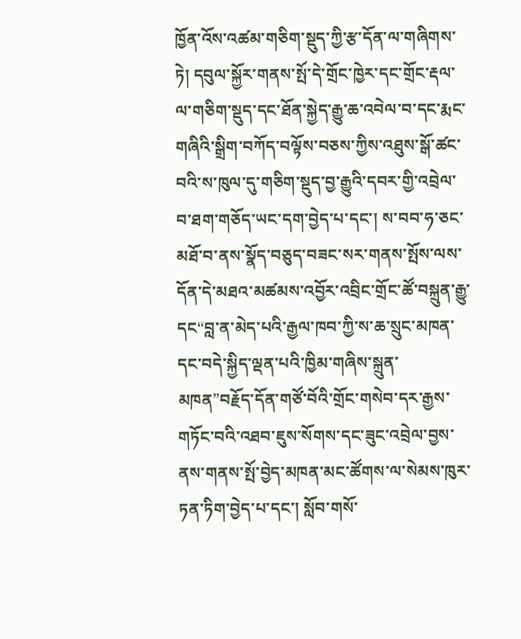ཁྱོན་འོས་འཚམ་གཅིག་སྡུད་ཀྱི་རྩ་དོན་ལ་གཞིགས་ཏེ། དབུལ་སྐྱོར་གནས་སྤོ་དེ་གྲོང་ཁྱེར་དང་གྲོང་རྡལ་ལ་གཅིག་སྡུད་དང་ཐོན་སྐྱེད་རྒྱུ་ཆ་འབེལ་བ་དང་རྨང་གཞིའི་སྒྲིག་བཀོད་བལྟོས་བཅས་ཀྱིས་འཐུས་སྒོ་ཚང་བའི་ས་ཁུལ་དུ་གཅིག་སྡུད་བྱ་རྒྱུའི་དབར་གྱི་འབྲེལ་བ་ཐག་གཅོད་ཡང་དག་བྱེད་པ་དང་། ས་བབ་ཧ་ཅང་མཐོ་བ་ནས་སྣོད་བཅུད་བཟང་སར་གནས་སྤོས་ལས་དོན་དེ་མཐའ་མཚམས་འབྱོར་འབྲིང་གྲོང་ཚོ་བསྐྲུན་རྒྱུ་དང“བླ་ན་མེད་པའི་རྒྱལ་ཁབ་ཀྱི་ས་ཆ་སྲུང་མཁན་དང་བདེ་སྐྱིད་ལྡན་པའི་ཁྱིམ་གཞིས་སྐྲུན་མཁན”བརྗོད་དོན་གཙོ་བོའི་གྲོང་གསེབ་དར་རྒྱས་གཏོང་བའི་འཐབ་ཇུས་སོགས་དང་ཟུང་འབྲེལ་བྱས་ནས་གནས་སྤོ་བྱེད་མཁན་མང་ཚོགས་ལ་སེམས་ཁུར་ཏན་ཏིག་བྱེད་པ་དང་། སློབ་གསོ་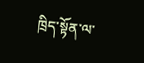ཁྲིད་སྟོན་ལ་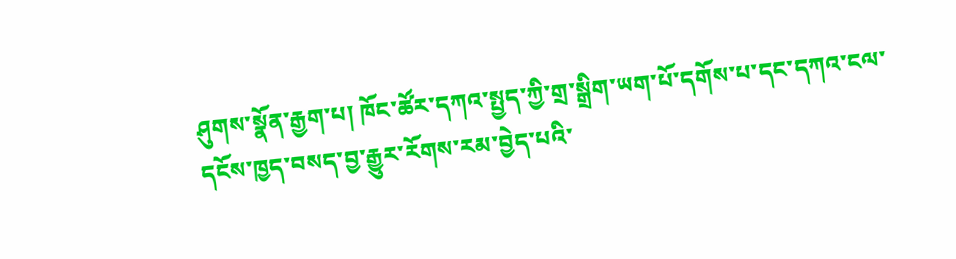ཤུགས་སྣོན་རྒྱག་པ། ཁོང་ཚོར་དཀའ་སྤྱད་ཀྱི་གྲ་སྒྲིག་ཡག་པོ་དགོས་པ་དང་དཀའ་ངལ་དངོས་ཁྱད་བསད་བྱ་རྒྱུར་རོགས་རམ་བྱེད་པའི་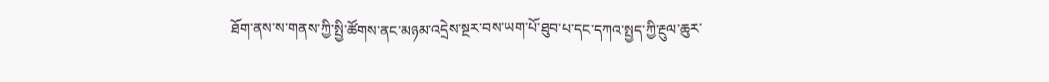ཐོག་ནས་ས་གནས་ཀྱི་སྤྱི་ཚོགས་ནང་མཉམ་འདྲེས་སྔར་བས་ཡག་པོ་ཐུབ་པ་དང་དཀའ་སྤྱད་ཀྱི་རྔུལ་ཆུར་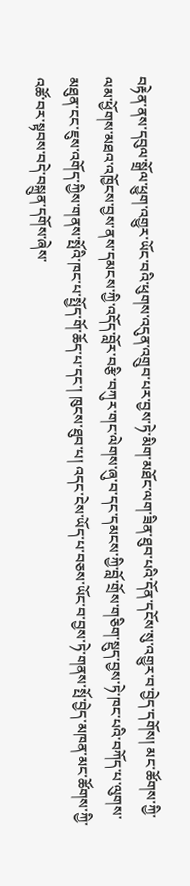བརྟེན་ནས་དབུལ་སྒྲོལ་ཕྱུག་འགྱུར་ཡོང་བའི་ཕུགས་འདུན་འགྲུབ་པར་བྱས་ཏེ་མིག་མཐོང་ལག་ཟིན་ཐུབ་པའི་དོན་དངོས་སུ་འགྱུར་བ་བྱེད་དགོས། མང་ཚོགས་ཀྱི་ལམ་ཕྱོགས་མཐའ་འཁྱོངས་བྱས་ནས་དམངས་ཀྱི་འདོད་བློར་བརྩི་བཀུར་གང་ལེགས་ཞུ་བ་དང་དམངས་ཀྱི་བློ་གྲོས་གཅིག་སྡུད་བྱས་ཏེ་ཁང་པའི་བཀོད་པ་ལུགས་མཐུན་ངང་ཇུས་འགོད་ཀྱིས་གནས་སྤོའི་ཁང་པ་སྤྱོད་གོ་ཆོད་པ་དང་། ཁུངས་ཐུབ་པ། འདང་ངེས་ཡོད་པ་བཅས་ཡོང་བ་བྱས་ཏེ་གནས་སྤོ་བྱེད་མཁན་མང་ཚོགས་ཀྱི་འཚོ་བར་སྟབས་བདེ་བསྐྲུན་དགོས་ཞེས་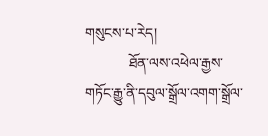གསུངས་པ་རེད།
            ཐོན་ལས་འཕེལ་རྒྱས་གཏོང་རྒྱུ་ནི་དབུལ་སྒྲོལ་འགག་སྒྲོལ་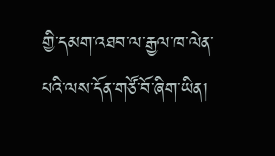གྱི་དམག་འཐབ་ལ་རྒྱལ་ཁ་ལེན་པའི་ལས་དོན་གཙོ་བོ་ཞིག་ཡིན།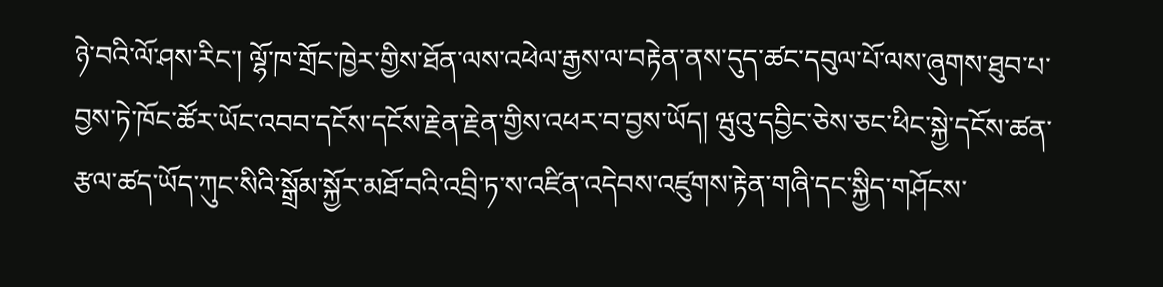ཉེ་བའི་ལོ་ཤས་རིང་། ལྷོ་ཁ་གྲོང་ཁྱེར་གྱིས་ཐོན་ལས་འཕེལ་རྒྱས་ལ་བརྟེན་ནས་དུད་ཚང་དབུལ་པོ་ལས་ཞུགས་ཐུབ་པ་བྱས་ཏེ་ཁོང་ཚོར་ཡོང་འབབ་དངོས་དངོས་རྗེན་རྗེན་གྱིས་འཕར་བ་བྱས་ཡོད། ཝུའུ་དབྱིང་ཅེས་ཅང་ཕིང་སྐྱེ་དངོས་ཚན་རྩལ་ཚད་ཡོད་ཀུང་སིའི་སྒྲོམ་སྐྱོར་མཐོ་བའི་འབྲི་ཏ་ས་འཛིན་འདེབས་འཛུགས་རྟེན་གཞི་དང་སྐྱིད་གཤོངས་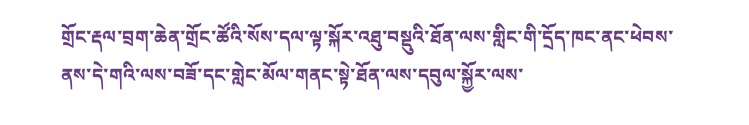གྲོང་རྡལ་བྲག་ཆེན་གྲོང་ཚོའི་སོས་དལ་ལྟ་སྐོར་འཐུ་བསྡུའི་ཐོན་ལས་གླིང་གི་དྲོད་ཁང་ནང་ཕེབས་ནས་དེ་གའི་ལས་བཟོ་དང་གླེང་མོལ་གནང་སྟེ་ཐོན་ལས་དབུལ་སྐྱོར་ལས་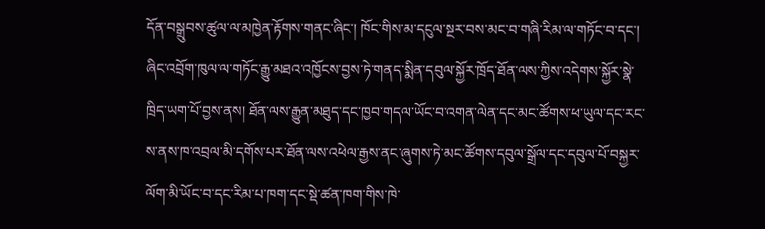དོན་བསྒྲུབས་ཚུལ་ལ་མཁྱེན་རྟོགས་གནང་ཞིང་། ཁོང་གིས་མ་དངུལ་སྔར་བས་མང་བ་གཞི་རིམ་ལ་གཏོང་བ་དང་། ཞིང་འབྲོག་ཁུལ་ལ་གཏོང་རྒྱུ་མཐའ་འཁྱོངས་བྱས་ཏེ་གནད་སྨིན་དབུལ་སྐྱོར་ཁྲོད་ཐོན་ལས་ཀྱིས་འདེགས་སྐྱོར་སྣེ་ཁྲིད་ཡག་པོ་བྱས་ནས། ཐོན་ལས་རྒྱུན་མཐུད་དང་ཁྱབ་གདལ་ཡོང་བ་འགན་ལེན་དང་མང་ཚོགས་ཕ་ཡུལ་དང་རང་ས་ནས་ཁ་འབྲལ་མི་དགོས་པར་ཐོན་ལས་འཕེལ་རྒྱས་ནང་ཞུགས་ཏེ་མང་ཚོགས་དབུལ་སྒྲོལ་དང་དབུལ་པོ་བསྐྱར་ལོག་མི་ཡོང་བ་དང་རིམ་པ་ཁག་དང་སྡེ་ཚན་ཁག་གིས་ཁེ་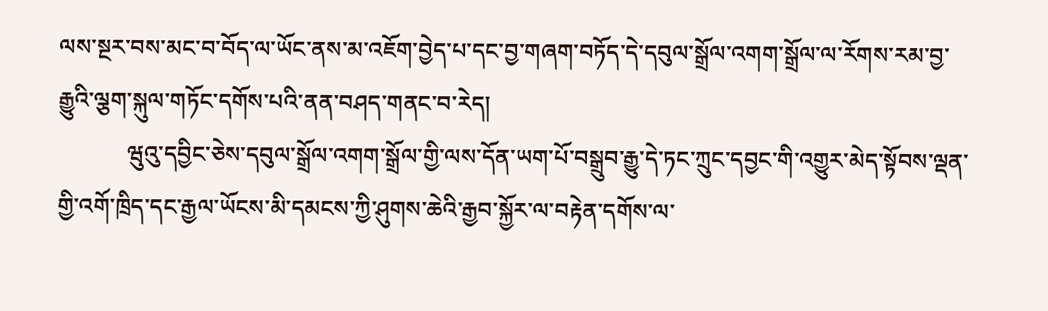ལས་སྔར་བས་མང་བ་བོད་ལ་ཡོང་ནས་མ་འཇོག་བྱེད་པ་དང་བྱ་གཞག་བཏོད་དེ་དབུལ་སྒྲོལ་འགག་སྒྲོལ་ལ་རོགས་རམ་བྱ་རྒྱུའི་ལྕག་སྐུལ་གཏོང་དགོས་པའི་ནན་བཤད་གནང་བ་རེད།
            ཝུའུ་དབྱིང་ཅེས་དབུལ་སྒྲོལ་འགག་སྒྲོལ་གྱི་ལས་དོན་ཡག་པོ་བསྒྲུབ་རྒྱུ་དེ་ཏང་ཀྲུང་དབྱང་གི་འགྱུར་མེད་སྟོབས་ལྡན་གྱི་འགོ་ཁྲིད་དང་རྒྱལ་ཡོངས་མི་དམངས་ཀྱི་ཤུགས་ཆེའི་རྒྱབ་སྐྱོར་ལ་བརྟེན་དགོས་ལ་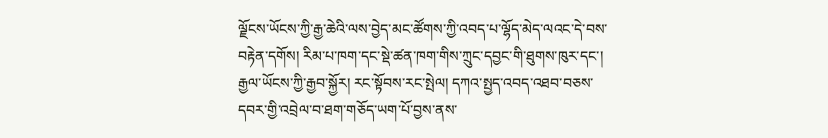ལྗོངས་ཡོངས་ཀྱི་རྒྱ་ཆེའི་ལས་བྱེད་མང་ཚོགས་ཀྱི་འབད་པ་ལྷོད་མེད་ལའང་དེ་བས་བརྟེན་དགོས། རིམ་པ་ཁག་དང་སྡེ་ཚན་ཁག་གིས་ཀྲུང་དབྱང་གི་ཐུགས་ཁུར་དང་། རྒྱལ་ཡོངས་ཀྱི་རྒྱབ་སྐྱོར། རང་སྟོབས་རང་སྤེལ། དཀའ་སྤྱད་འབད་འཐབ་བཅས་དབར་གྱི་འབྲེལ་བ་ཐག་གཅོད་ཡག་པོ་བྱས་ནས་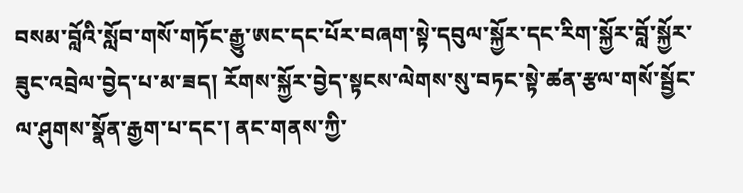བསམ་བློའི་སློབ་གསོ་གཏོང་རྒྱུ་ཨང་དང་པོར་བཞག་སྟེ་དབུལ་སྐྱོར་དང་རིག་སྐྱོར་བློ་སྐྱོར་ཟུང་འབྲེལ་བྱེད་པ་མ་ཟད། རོགས་སྐྱོར་བྱེད་སྟངས་ལེགས་སུ་བཏང་སྟེ་ཚན་རྩལ་གསོ་སྦྱོང་ལ་ཤུགས་སྣོན་རྒྱག་པ་དང་། ནང་གནས་ཀྱི་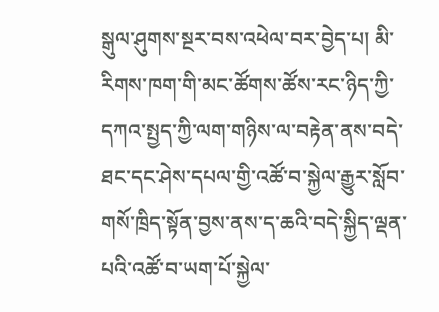སྒུལ་ཤུགས་སྔར་བས་འཕེལ་བར་བྱེད་པ། མི་རིགས་ཁག་གི་མང་ཚོགས་ཚོས་རང་ཉིད་ཀྱི་དཀའ་སྤྱད་ཀྱི་ལག་གཉིས་ལ་བརྟེན་ནས་བདེ་ཐང་དང་ཤེས་དཔལ་གྱི་འཚོ་བ་སྐྱེལ་རྒྱུར་སློབ་གསོ་ཁྲིད་སྟོན་བྱས་ནས་ད་ཆའི་བདེ་སྐྱིད་ལྡན་པའི་འཚོ་བ་ཡག་པོ་སྐྱེལ་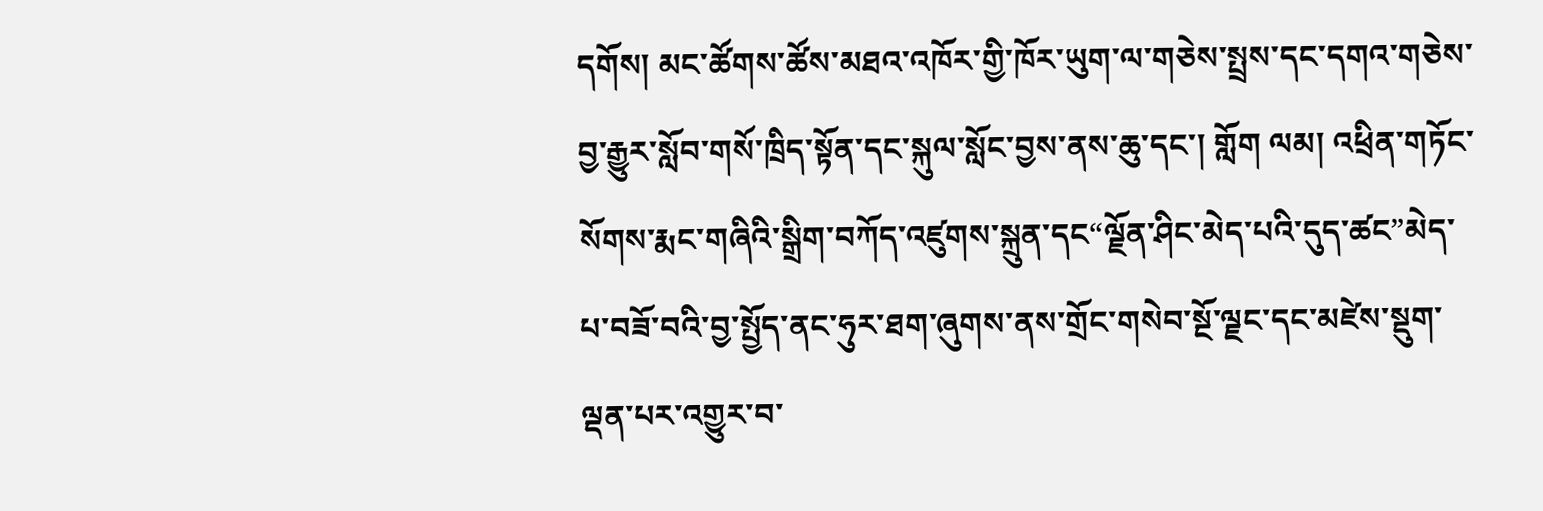དགོས། མང་ཚོགས་ཚོས་མཐའ་འཁོར་གྱི་ཁོར་ཡུག་ལ་གཅེས་སྤྲས་དང་དགའ་གཅེས་བྱ་རྒྱུར་སློབ་གསོ་ཁྲིད་སྟོན་དང་སྐུལ་སློང་བྱས་ནས་ཆུ་དང་། གློག ལམ། འཕྲིན་གཏོང་སོགས་རྨང་གཞིའི་སྒྲིག་བཀོད་འཛུགས་སྐྲུན་དང“ལྗོན་ཤིང་མེད་པའི་དུད་ཚང”མེད་པ་བཟོ་བའི་བྱ་སྤྱོད་ནང་ཧུར་ཐག་ཞུགས་ནས་གྲོང་གསེབ་སྔོ་ལྗང་དང་མཛེས་སྡུག་ལྡན་པར་འགྱུར་བ་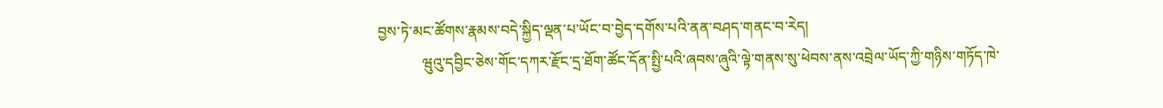བྱས་ཏེ་མང་ཚོགས་རྣམས་བདེ་སྐྱིད་ལྡན་པ་ཡོང་བ་བྱེད་དགོས་པའི་ནན་བཤད་གནང་བ་རེད།
            ཝུའུ་དབྱིང་ཅེས་གོང་དཀར་རྫོང་དྲ་ཐོག་ཚོང་དོན་སྤྱི་པའི་ཞབས་ཞུའི་ལྟེ་གནས་སུ་ཕེབས་ནས་འབྲེལ་ཡོད་ཀྱི་གཉིས་གཏོད་ཁེ་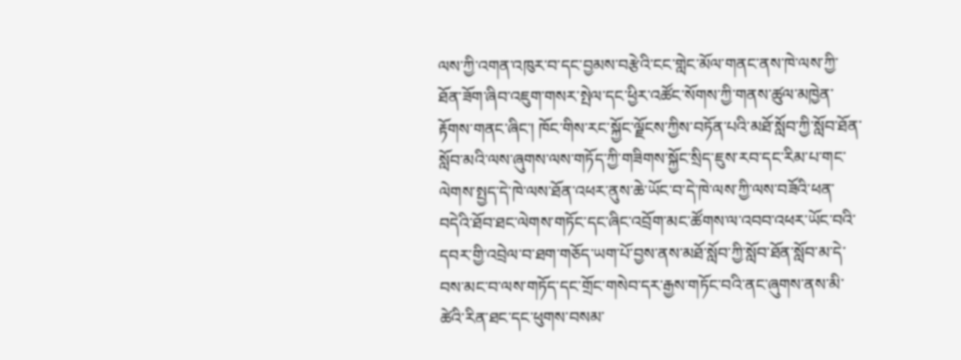ལས་ཀྱི་འགན་འཁུར་བ་དང་བྱམས་བརྩེའི་ངང་གླེང་མོལ་གནང་ནས་ཁེ་ལས་ཀྱི་ཐོན་ཟོག་ཞིབ་འཇུག་གསར་སྤེལ་དང་ཕྱིར་འཚོང་སོགས་ཀྱི་གནས་ཚུལ་མཁྱེན་རྟོགས་གནང་ཞིང་། ཁོང་གིས་རང་སྐྱོང་ལྗོངས་ཀྱིས་བཏོན་པའི་མཐོ་སློབ་ཀྱི་སློབ་ཐོན་སློབ་མའི་ལས་ཞུགས་ལས་གཏོད་ཀྱི་གཟིགས་སྐྱོང་སྲིད་ཇུས་རབ་དང་རིམ་པ་གང་ལེགས་སྤྱད་དེ་ཁེ་ལས་ཐོན་འཕར་ནུས་ཆེ་ཡོང་བ་དེ་ཁེ་ལས་ཀྱི་ལས་བཟོའི་ཕན་བདེའི་ཐོབ་ཐང་ལེགས་གཏོང་དང་ཞིང་འབྲོག་མང་ཚོགས་ལ་འབབ་འཕར་ཡོང་བའི་དབར་གྱི་འབྲེལ་བ་ཐག་གཅོད་ཡག་པོ་བྱས་ནས་མཐོ་སློབ་ཀྱི་སློབ་ཐོན་སློབ་མ་དེ་བས་མང་བ་ལས་གཏོད་དང་གྲོང་གསེབ་དར་རྒྱས་གཏོང་བའི་ནང་ཞུགས་ནས་མི་ཚེའི་རིན་ཐང་དང་ཕུགས་བསམ་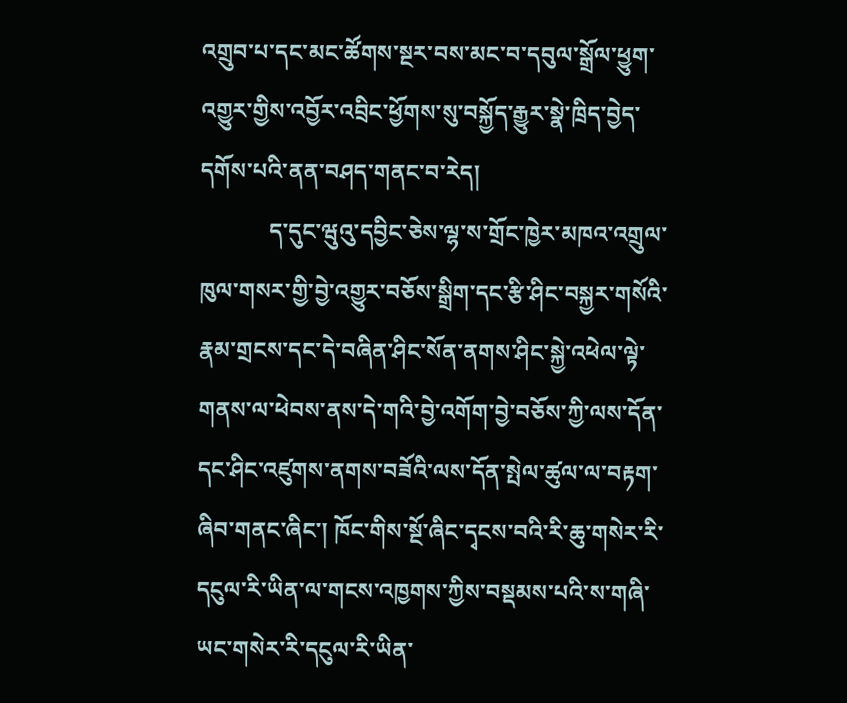འགྲུབ་པ་དང་མང་ཚོགས་སྔར་བས་མང་བ་དབུལ་སྒྲོལ་ཕྱུག་འགྱུར་གྱིས་འབྱོར་འབྲིང་ཕྱོགས་སུ་བསྐྱོད་རྒྱུར་སྣེ་ཁྲིད་བྱེད་དགོས་པའི་ནན་བཤད་གནང་བ་རེད།
            ད་དུང་ཝུའུ་དབྱིང་ཅེས་ལྷ་ས་གྲོང་ཁྱེར་མཁའ་འགྲུལ་ཁུལ་གསར་གྱི་བྱེ་འགྱུར་བཅོས་སྒྲིག་དང་རྩི་ཤིང་བསྐྱར་གསོའི་རྣམ་གྲངས་དང་དེ་བཞིན་ཤིང་སོན་ནགས་ཤིང་སྐྱེ་འཕེལ་ལྟེ་གནས་ལ་ཕེབས་ནས་དེ་གའི་བྱེ་འགོག་བྱེ་བཅོས་ཀྱི་ལས་དོན་དང་ཤིང་འཛུགས་ནགས་བཟོའི་ལས་དོན་སྤེལ་ཚུལ་ལ་བརྟག་ཞིབ་གནང་ཞིང་། ཁོང་གིས་སྔོ་ཞིང་དྭངས་བའི་རི་ཆུ་གསེར་རི་དངུལ་རི་ཡིན་ལ་གངས་འཁྱགས་ཀྱིས་བསྡམས་པའི་ས་གཞི་ཡང་གསེར་རི་དངུལ་རི་ཡིན་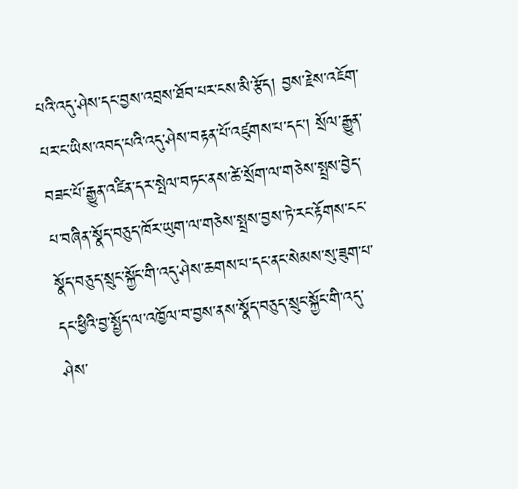པའི་འདུ་ཤེས་དང་བྱས་འབྲས་ཐོབ་པར་ངས་མི་རྩོད། བྱས་རྗེས་འཇོག་པར་ང་ཡིས་འབད་པའི་འདུ་ཤེས་བརྟན་པོ་འཛུགས་པ་དང་། སྲོལ་རྒྱུན་བཟང་པོ་རྒྱུན་འཛིན་དར་སྤེལ་བཏང་ནས་ཚེ་སྲོག་ལ་གཅེས་སྤྲས་བྱེད་པ་བཞིན་སྣོད་བཅུད་ཁོར་ཡུག་ལ་གཅེས་སྤྲས་བྱས་ཏེ་རང་རྟོགས་ངང་སྣོད་བཅུད་སྲུང་སྐྱོང་གི་འདུ་ཤེས་ཆགས་པ་དང་ནང་སེམས་སུ་ཟུག་པ་དང་ཕྱིའི་བྱ་སྤྱོད་ལ་འཁྱོལ་བ་བྱས་ནས་སྣོད་བཅུད་སྲུང་སྐྱོང་གི་འདུ་ཤེས་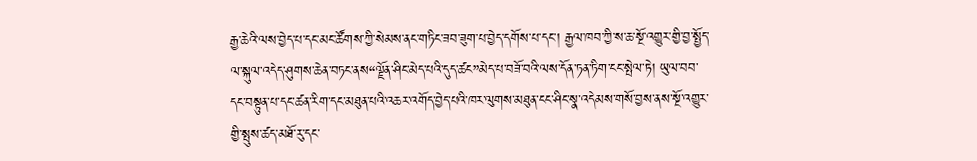རྒྱ་ཆེའི་ལས་བྱེད་པ་དང་མང་ཚོགས་ཀྱི་སེམས་ནང་གཏིང་ཟབ་ཟུག་པ་བྱེད་དགོས་པ་དང་། རྒྱལ་ཁབ་ཀྱི་ས་ཆ་སྔོ་འགྱུར་གྱི་བྱ་སྤྱོད་ལ་སྐུལ་འདེད་ཤུགས་ཆེན་བཏང་ནས“ལྗོན་ཤིང་མེད་པའི་དུད་ཚང”མེད་པ་བཟོ་བའི་ལས་དོན་ཏན་ཏིག་ངང་སྤེལ་ཏེ། ཡུལ་བབ་དང་བསྟུན་པ་དང་ཚན་རིག་དང་མཐུན་པའི་འཆར་འགོད་བྱེད་པའི་ཁར་ལུགས་མཐུན་ངང་ཤིང་སྣ་འདེམས་གསོ་བྱས་ནས་སྔོ་འགྱུར་གྱི་སྤུས་ཚད་མཐོ་རུ་དང་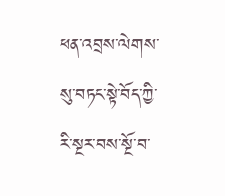ཕན་འབྲས་ལེགས་སུ་བཏང་སྟེ་བོད་ཀྱི་རི་སྔར་བས་སྔོ་བ་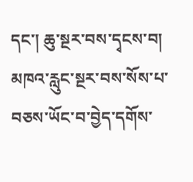དང་། ཆུ་སྔར་བས་དྭངས་བ། མཁའ་རླུང་སྔར་བས་སོས་པ་བཅས་ཡོང་བ་བྱེད་དགོས་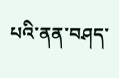པའི་ནན་བཤད་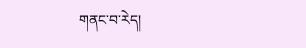གནང་བ་རེད།